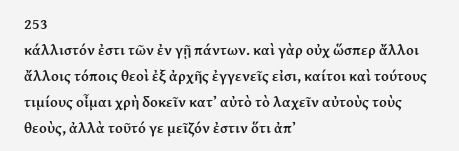253
κάλλιστόν ἐστι τῶν ἐν γῇ πάντων. καὶ γὰρ οὐχ ὥσπερ ἄλλοι ἄλλοις τόποις θεοὶ ἐξ ἀρχῆς ἐγγενεῖς εἰσι, καίτοι καὶ τούτους τιμίους οἶμαι χρὴ δοκεῖν κατʼ αὐτὸ τὸ λαχεῖν αὐτοὺς τοὺς θεοὺς, ἀλλὰ τοῦτό γε μεῖζόν ἐστιν ὅτι ἀπʼ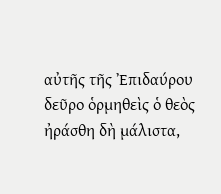αὐτῆς τῆς Ἐπιδαύρου δεῦρο ὁρμηθεὶς ὁ θεὸς ἠράσθη δὴ μάλιστα,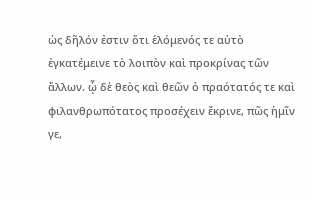ὡς δῆλόν ἐστιν ὅτι ἑλόμενός τε αὐτὸ ἐγκατέμεινε τὸ λοιπὸν καὶ προκρίνας τῶν ἄλλων. ᾧ δὲ θεὸς καὶ θεῶν ὁ πραότατός τε καὶ φιλανθρωπότατος προσέχειν ἔκρινε, πῶς ἡμῖν γε,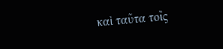καὶ ταῦτα τοῖς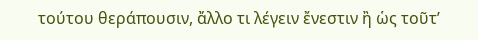τούτου θεράπουσιν, ἄλλο τι λέγειν ἔνεστιν ἢ ὡς τοῦτʼ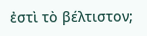ἐστὶ τὸ βέλτιστον;